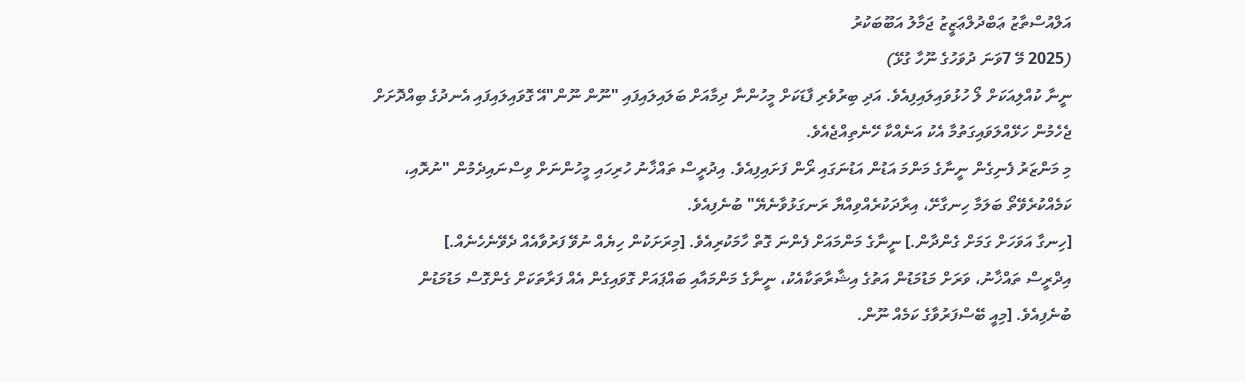އަލްއުސްތާޒު ޢަބްދުލްޢަޒީޒު ޖަމާލު އަބޫބަކުރު
(2025 މޭ 7ވަނަ ދުވަހުގެ ނޫހާ ގުޅޭ)
ނީނާ ކުއްލިއަކަށް ލޯ ހުޅުވައިލައިފިއެވެ. އަދި ބިރުވެރި ފާޑަކަށް މީހުންނާ ދިމާއަށް ބަލައިލައިފައި "ނޫން ނޫން"އޭ ގޮވައިލައިފައި އެނދުގެ ބިއްދޮށަށް ޖެހެމުން ހަޅޭއްލަވައިގަތުމާ އެކު އަނެއްކާ ހޭނެތިއްޖެއެވެ.
މި މަންޒަރު ފެނިގެން ނީނާގެ މަންމަ އަޑުން އަޑުނަގައި ރޯން ފަށައިފިއެވެ. އިދުރީސް ތައްޚާނު ހުރިހައި މީހުންނަށް ވިސްނައިދެމުން "ނުރޮއި، ކަމެއްކުރެވޭތޯ ބަލަމާ ހިނގާށޭ، އިރާދަކުރެއްވިއްޔާ ރަނގަޅުވާނެޔޭ" ބުނެފިއެވެ.
[ހިނގާ އަވަހަށް ގަމަށް ގެންދާން.] ނީނާގެ މަންމައަށް ފެންނަ ގޮތް ހާމަކުރިއެވެ. [މިރަށަކުން ހިޔެއް ނުވޭ ފަރުވާއެއް ދެވޭނެހެނެއް.]
އިދްރީސް ތައްޚާނު، ވަރަށް މަޑުމަޑުން އަތުގެ އިޝާރާތަކާއެކު، ނީނާގެ މަންމައާއި ބައްޕައަށް ގޮވައިގެން އެއް ފަރާތަކަށް ގެންގޮސް މަޑުމަޑުން ބުނެފިއެވެ. [މިއީ ބޭސްފަރުވާގެ ކަމެއް ނޫން.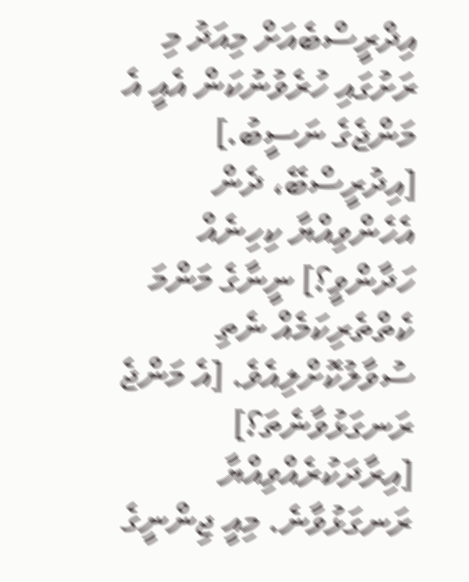އިދްރީސްބެއަށް މިއަދު މި ރަށުގައި ހުރެވުނުކަން އެއީ އެ މަންޖެގެ ނަސީބު.]
[އިދުރީސްބޭ، ދެން އެހެންވިއްޔާ ކިހިނެއް ހަދާންވީ؟] ނީނާގެ މަންމަ ކެތްތެރިކަމެއް ނެތި ސުވާލުކޮށްލިއެވެ. [އެ މަންޖެ ރަނގަޅުވާނެތަ؟]
[އިރާދަކުރެއްވިއްޔާ ރަނގަޅުވާނެ. މިއީ ޖިންނީގެ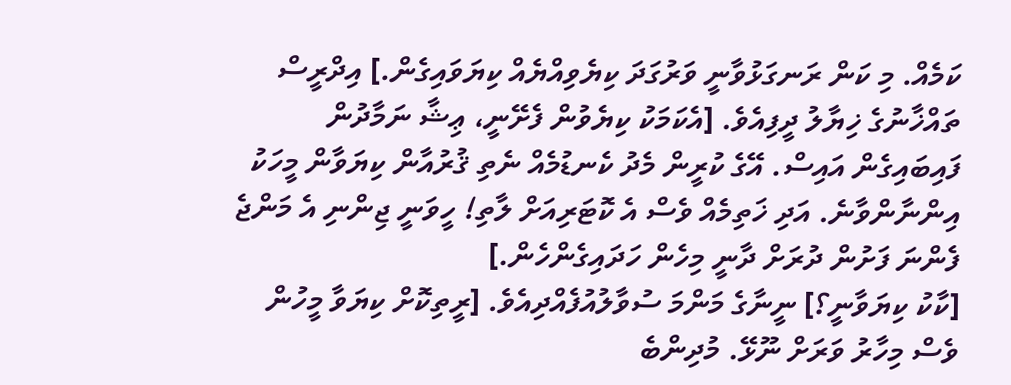ކަމެއް. މި ކަން ރަނގަޅުވާނީ ވަރުގަދަ ކިޔެވިއްޔެއް ކިޔަވައިގެން.] އިދްރީސް ތައްޚާނުގެ ޚިޔާލު ދީފިއެވެ. [އެކަމަކު ކިޔެވުން ފެށޭނީ، ޢިޝާ ނަމާދުން ފައިބައިގެން އައިސް. އޭގެ ކުރީން މެދު ކެނޑުމެއް ނެތި ޤުރުއާން ކިޔަވާން މީހަކު އިންނާންވާނެ. އަދި ޚަތިމެއް ވެސް އެ ކޮޓަރިއަށް ލާތި! ހީވަނީ ޖިންނި އެ މަންޖެ ފެންނަ ފަށުން ދުރަށް ދާނީ މިހެން ހަދައިގެންހެން.]
[ކާކު ކިޔަވާނީ؟] ނީނާގެ މަންމަ ސުވާލުއުފެއްދިއެވެ. [ރީތިކޮށް ކިޔަވާ މީހުން ވެސް މިހާރު ވަރަށް ނޫޅޭ. މުދިންބެ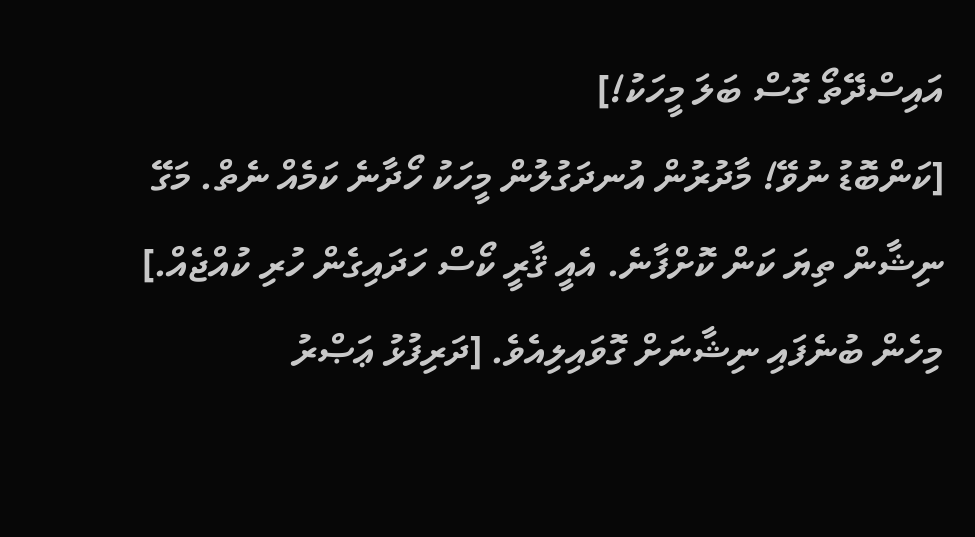އައިސްދޭތޯ ގޮސް ބަލަ މީހަކު!]
[ކަންބޮޑު ނުވޭ! މާދުރުން އުނދަގުލުން މީހަކު ހޯދާނެ ކަމެއް ނެތް. މަގޭ ނިޝާން ތިޔަ ކަން ކޮށްފާނެ. އެއީ ޤާރީ ކޯސް ހަދައިގެން ހުރި ކުއްޖެއް.] މިހެން ބުނެފައި ނިޝާނަށް ގޮވައިލިއެވެ. [ދަރިފުޅު ޢަޞްރު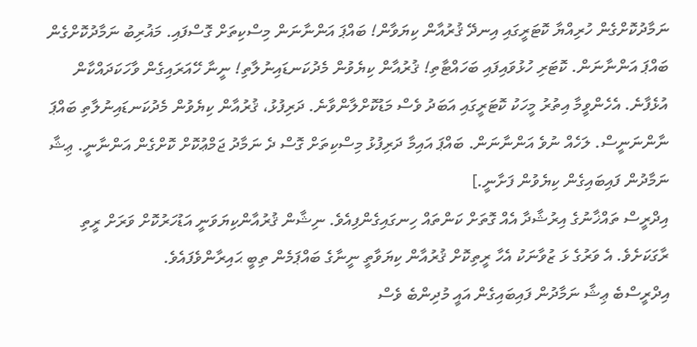ނަމާދުކޮށްގެން ހުރިއްޔާ ކޮޓަރީގައި އިނދޭ ޤުރުއާން ކިޔަވާން! ބައްޕަ އަންނާނަން މިސްކިތަށް ގޮސްފައި. މަޣުރިބު ނަމާދުކޮށްގެން ބައްޕަ އަންނާނަން. ކޮޓަރި ހުޅުވައިފައި ބަހައްޓާތި! ޤުރުއާން ކިޔެވުން މެދުކަނޑައިނުލާތި! ނީނާ ހޭއަރައިގެން ވާހަކަދައްކާން އުޅެފާނެ. އެހެންވީމާ އިތުރު މީހަކު ކޮޓަރީގައި އަބަދު ވެސް މަޑުކޮށްލާންވާނެ. ދަރިފުޅު، ޤުރުއާން ކިޔެވުން މެދުކަނޑައިނުލާތި ބައްޕަ ނާންނަނީސް. ލަހެއް ނުވެ އަންނާނަން. ބައްޕަ އައިމާ ދަރިފުޅު މިސްކިތަށް ގޮސް ދެ ނަމާދު ޖަމްޢުކޮށް ކޮށްގެން އަންނާނީ. ޢިޝާ ނަމާދުން ފައިބައިގެން ކިޔެވުން ފަށާނީ.]
އިދްރީސް ތައްޚާނުގެ އިރުޝާދާ އެއް ގޮތަށް ކަންތައް ހިނގައިގެންފިއެވެ. ނިޝާން ޤުރުއާންކިޔަވަނީ އަޑުހަރުކޮށް ވަރަށް ރީތި ރާގަކަށެވެ. އެ ވަރުގެ ޅަ ޒުވާނަކު އެހާ ރީތިކޮށް ޤުރުއާން ކިޔަވާތީ ނީނާގެ ބައްޕަމެން ތިބީ ޙައިރާންވެފައެވެ.
އިދްރީސްބެ ޢިޝާ ނަމާދުން ފައިބައިގެން އައީ މުދިންބެ ވެސް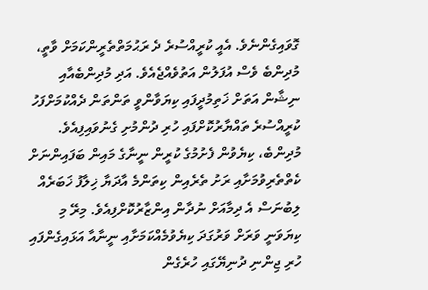ގޮވައިގެންނެވެ. އެއީ ކުރީއްސުރެ ދެ ރަޙުމަތްތެރީންކަމަށް ވާތީ، މުދިންބެ ވެސް އުފަލުން އަތުވެއްޖެއެވެ. އަދި މުދިންބެއާއި ނިޝާން އަތަށް ޚަތިމުދީފައި ކިޔަވާންވީ ތަންތަން ދެއްކުމަށްފަހު ކުރީއްސުރެ ތައްޔާރުކޮށްފައި ހުރި ދުންމުށި ގެނުވައިފިއެވެ.
މުދިންބެ، ކިޔެވުން ފެށުމުގެ ކުރީން ނީނާގެ މައިން ބަފައިންނަށް ކެތްތެރިވުމަށާއި ރަށު ތެރެއިން ކިތަންމެ އާދަޔާ ޚިލާފު ޚަބަރެއް ލިބުނަސް އެ ދިމާއަށް ނުދާން އިންޒާރުކޮށްފިއެވެ. މިރޭ މި ކިޔަވަނީ ވަރަށް ވަރުގަދަ ކިޔެވުމެއްކަމަށާއި ނީނާއާ އަޅައިގެންފައި ހުރި ޖިންނި ދުނިޔޭގައި ހުރެގެން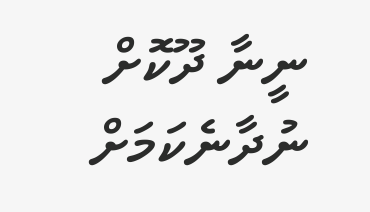ނީނާ ދޫކޮށް ނުދާނެކަމަށް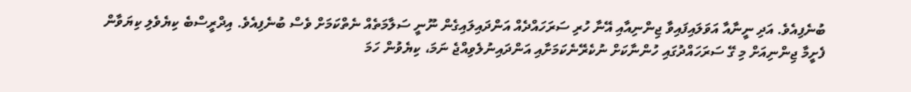ބުނެފިއެވެ. އަދި ނީނާއާ އަވަލައިފައިވާ ޖިންނިއާއި އޭނާ ހުރި ސަރަހައްދެއް އަންދައިލައިގެން ނޫނީ ސަލާމަތެއް ނެތްކަމަށް ވެސް ބުނެފިއެވެ. އިދްރީސްބެ ކިޔެވެލި ކިޔަވާން ފެށީމާ ޖިންނިއަށް މި ގޭ ސަރަހައްދުގައި ހުންނާކަށް ނުކެރޭނެކަމަށާއި އަންދައިނުލެވިއްޖެ ނަމަ، ކިޔެވުން ހަމަ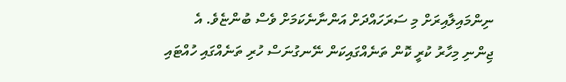ނިންމައިލާއިރަށް މި ސަރަހައްދަށް އަންނާނެކަމަށް ވެސް ބުންޏެވެ. އެ ޖިންނި މިހާރު ކުރީ ކޮން ތަނެއްގައިކަން ނޭނގުނަސް ހުރި ތަނެއްގައި ހުއްޓައި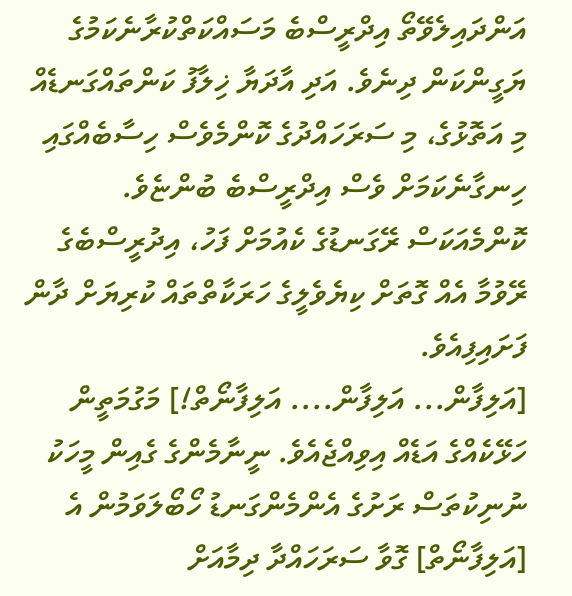އަންދައިލެވޭތޯ އިދްރީސްބެ މަސައްކަތްކުރާނެކަމުގެ ޔަގީންކަން ދިނެވެ. އަދި އާދަޔާ ޚިލާފު ކަންތައްގަނޑެއް މި އަތޮޅުގެ، މި ސަރަހައްދުގެ ކޮންމެވެސް ހިސާބެއްގައި ހިނގާނެކަމަށް ވެސް އިދްރީސްބެ ބުންޏެވެ. ކޮންމެއަކަސް ރޭގަނޑުގެ ކެއުމަށް ފަހު، އިދުރީސްބެގެ ރޭވުމާ އެއް ގޮތަށް ކިޔެވެލީގެ ހަރަކާތްތައް ކުރިޔަށް ދާން ފަށައިފިއެވެ.
[އަލިފާން... އަލިފާން.... އަލިފާނޯތް!] މަގުމަތީން ހަޅޭކެއްގެ އަޑެއް އިވިއްޖެއެވެ. ނީނާމެންގެ ގެއިން މީހަކު ނުނިކުތަސް ރަށުގެ އެންމެންގަނޑު ހޯބޯލަވަމުން އެ [އަލިފާނޯތް] ގޮވާ ސަރަހައްދާ ދިމާއަށް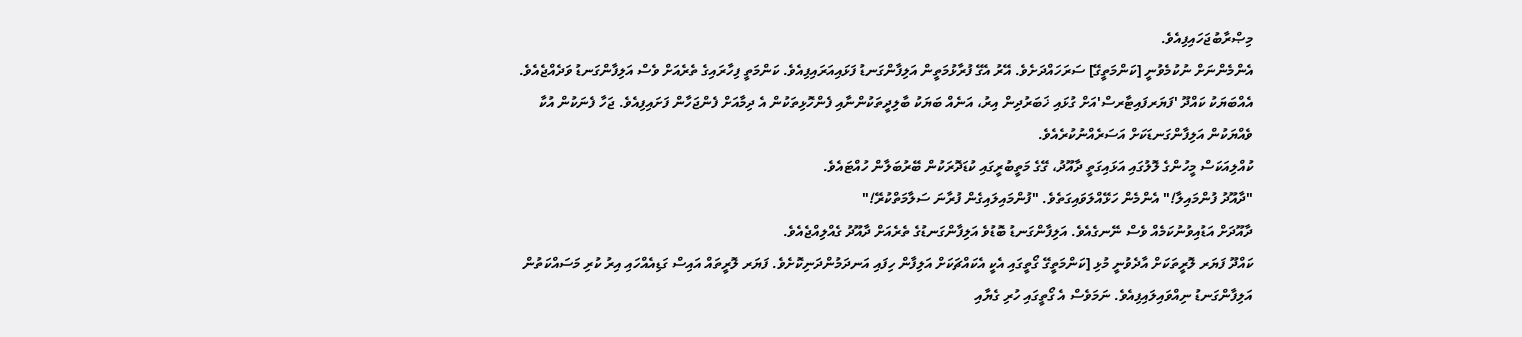މިޞްރާބުޖަހައިފިއެވެ.
އެންމެންނަށް ނުކުމެވުނީ [ކަންމަތީގޭ] ސަރަހައްދަށެވެ. އޭރު އެގޭ ފުރާޅުމަތީން އަލިފާންގަނޑު ފަޅައިއަރައިފިއެވެ. ކަންމަތީ ފިހާރައިގެ ތެރެއަށް ވެސް އަލިފާންގަނޑު ވަދެއްޖެއެވެ. އެއްބަޔަކު ކައްދޫ 'ފަޔަރފައިޓާރސް'އަށް ގުޅައި ޚަބަރުދިން އިރު، އަނެއް ބަޔަކު ބާލިދީތަކުންނާއި ފެންހޮޅިތަކުން އެ ދިމާއަށް ފެންޖަހާން ފަށައިފިއެވެ. ޖަހާ ފެނަކުން އުކާ ވެއްޔަކުން އަލިފާންގަނޑަކަށް އަސަރެއްނުކުރެއެވެ.
ކުއްލިއަކަސް މީހުންގެ ލޮލުގައި އަޅައިގަތީ ދާއޫދު، ގޭގެ މަތީބުރީގައި ކުޑަދޮރަކުން ބޭރުބަލާން ހުއްޓައެވެ.
"ދާއޫދު ފުންމައިލާ!" އެންމެން ހަޅޭއްލަވައިގަތެވެ. "ފުންމައިލައިގެން ފުރާނަ ސަލާމަތްކުރޭ!"
ދާއޫދަށް އަޑުއިވުނުކަމެއް ވެސް ނޭނގެއެވެ. އަލިފާންގަނޑު ބޮޑުވެ އަލިފާންގަނޑުގެ ތެރެއަށް ދާއޫދު ގެއްލިއްޖެއެވެ.
ކައްދޫ ފަޔަރ ލޮރީތަކަށް އާދެވުނީ މުޅި [ކަންމަތީގޭ ގޯތީގައި އެކީ އެކައްޗަކަށް އަލިފާން ހިފައި އަނދަމުންދަނިކޮށެވެ. ފަޔަރ ލޮރީތައް އައިސް ގަޑިއެއްހައި އިރު ކުރި މަސައްކަތުން އަލިފާންގަނޑު ނިއްވައިލައިފިއެވެ. ނަމަވެސް އެ ގޯތީގައި ހުރި ގެޔާއި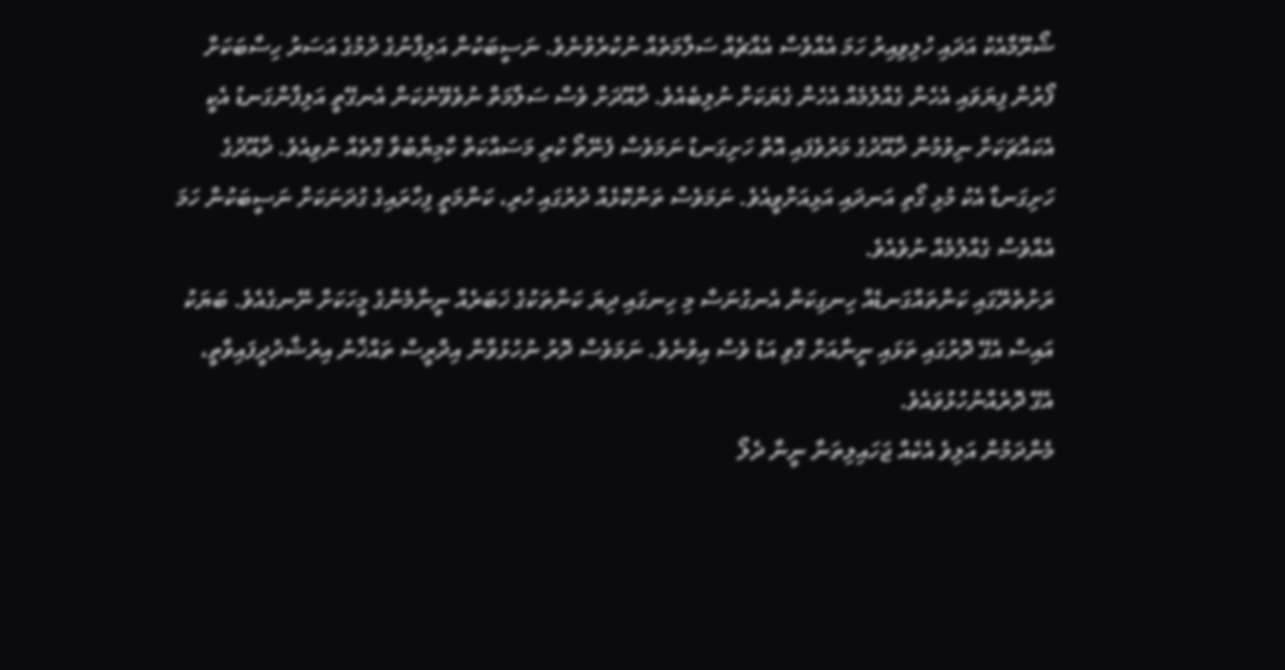ޝޯރޫމާއެކު އަދައި ހުލިވިއިރު ހަމަ އެއްވެސް އެއްޗެއް ސަލާމަތެއް ނުކުރެވުނެވެ. ނަސީބަކުން އަލިފާނުގެ ދުމުގެ އަސަރު ހިސާބަކަށް ފޯރުން ފިޔަވައި އެހެން ގެއްލުމެއް އެހެން ގެޔަކަށް ނުލިބެއެވެ. ދާއޫދަށް ވެސް ސަލާމަތް ނުވެވޭނެކަން އެނގޭތީ އަލިފާންގަނޑު އެކީ އެކައްޗަކަށް ނިވުމުން ދާއޫދުގެ މަރުވެފައި އޮތް ހަށިގަނޑު ނަމަވެސް ފެނޭތޯ ކުރި މަސައްކަތް ކާމިޔާބުވާ ގޮތެއް ނުވިއެވެ. ދާއޫދުގެ ހަށިގަނޑާ އެކު މުޅި ގޯތި އަނދައި އަޅިއަށްވީއެވެ. ނަމަވެސް ތަންކޮޅެއް ދުރުގައި ހުރި، ކަންމަތީ ފިހާރައިގެ ގުދަނަކަށް ނަސީބަކުން ހަމަ އެއްވެސް ގެއްލުމެއް ނުވެއެވެ.
ރަށުތެރޭގައި ކަންތައްގަނޑެއް ހިނގިކަން އެނގުނަސް މި ހިނގައި ދިޔަ ކަންތަކުގެ ޚަބަރެއް ނީނާމެންގެ މީހަކަށް ނޭނގެއެވެ. ބަޔަކު އައިސް އެގޭ ދޮރުގައި ތަޅައި ނީނާއަށް ގޮވި އަޑު ވެސް އިވުނެވެ. ނަމަވެސް ދޮރު ނުހުޅުވާން އިދްރީސް ތައްޚާނު އިރުޝާދުދީފައިވާތީ، އެގޭ ދޮރެއްނުހުޅުވައެވެ.
މެންދަމުން އަލިވެ އެކެއް ޖަހައިލިތަނާ ނީނާ ދެލޯ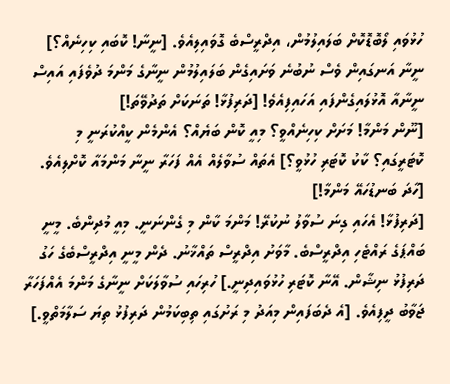ހުޅުވައި ލޯބޮޑޮކޮށް ބަލައިލުމުން، އިދްރީސްބެ ގޮވައިލިއެވެ. [ނީނާ! ކޮބައި ކިހިނެއް؟]
ނީނާ އަނގައިން ވެސް ނުބުނެ ވަށައިގެން ބަލައިލުމުން ނީނާގެ މަންމަ ދުވެފައި އައިސް ނީނާއާ އޮޅުލައިގެންފައި އަހައިފިއެވެ! [ދަރިފުޅާ! ތަނަކަށް ތަދުވޭތަ!]
[ނޫން މަންމާ! މަށަށް ކިހިނެއްވީ؟ މިއީ ކޮން ބަޔެއް؟ އެންމެން ކީއްކުރަނީ މި ކޮޓަރީގައި؟ ކާކު ކޮޓަރި ހުޅުވީ؟] އެތައް ސުވާލެއް އެއް ފަހަރާ ނީނާ މަންމައާ ކޮށްލިއެވެ. [ހާދަ ބަނޑުހައޭ މަންމާ!]
[ދަރިފުޅާ! އެހައި ގިނަ ސުވާލު ނުކުރޭ! މަންމަ ކާން މި ގެންނަނީ. މިއީ މުދިންބެ. މީނީ ބައްޕަގެ ރައްޓެހި އިދްރީސްބެ. މާވަށު އިދްރީސް ތައްޚާނު. ދެން މީނީ އިދްރީސްބެގެ ހަގު ދަރިފުޅު ނިޝާން. އޭނާ ކޮޓަރި ހުޅުވައިދިނީ.] ހުރިހައި ސުވާލަކަށް ނީނާގެ މަންމަ އެއްފަހަރާ ޖަވާބު ދީފިއެވެ. [އެ ދެބަފައިން މިއަދު މި ރަށުގައި ތިބިކަމުން ދަރިފުޅު ތިޔަ ސަލާމަތްވީ.]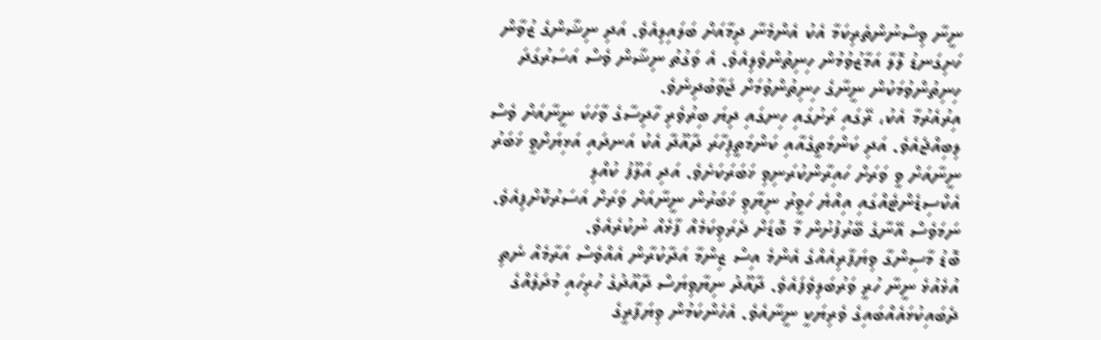ނީނާ ވިސްނުންތެރިކަމާ އެކު އެންމެނާ ދިމާއަށް ބަލައިލިއެވެ. އަދި ނިޝާންގެ ޒުވާން ހަށިގަނޑު ލޮލާ އަމާޒުވުމުން ހިނިތުންވެލިއެވެ. އެ ވަގުތު ނިޝާން ވެސް އަސަރުގަދަ ހިނިތުންވުމަކުން ނީނާގެ ހިނިތުންވުމަށް ޖަވާބުދިނެވެ.
އިރުއެރުމާ އެކު، ރޭގައި ރަށުގައި ހިނގައި ދިޔަ ބިރުވެރި ހާދިސާގެ ވާހަކަ ނީނާއަށް ވެސް ލިބިއްޖެއެވެ. އަދި ކަންމަތީގެއާއި ކަންމަތީފިހާރަ ދާއޫދާ އެކު އަނދައި އަޅިޔަށްވީ ޚަބަރު ނީނާއަށް ވީ ވަރަށް ހައިރާންކުރަނިވި ޚަބަރަކަށެވެ. އަދި އަލޫފު ކުއްލި އެކްސިޑެންޓެއްގައި އިއްޔެ ހަވީރު ނިޔާވި ޚަބަރުން ނީނާއަށް ވަރަށް އަސަރުކޮށްފިއެވެ. ނަމަވެސް އޭނާގެ ބޭރުފުށުން މާ ބޮޑަށް ދެރަވިކަމެއް ފާޅެއް ނުކުރެއެވެ.
ބޮޑު މާސިންގާ ވިޔަފާރިއެއްގެ އެންމެ އިސް ޒިންމާ އަދާކުރާން އެއްވެސް އަރާމެއް ނެތި އުޅެއުޅެ ނީނާ ހުރީ ވަރުބަލިވެފައެވެ. ދާއޫދު ނިޔާވިޔަސް ދާއޫދުގެ ހުރިހައި މުދަލެއްގެ ދެބައިކުޅައެއްބައިގެ ވެރިޔަކީ ނީނާއެވެ. އެހެންކަމުން ވިޔަފާރީގެ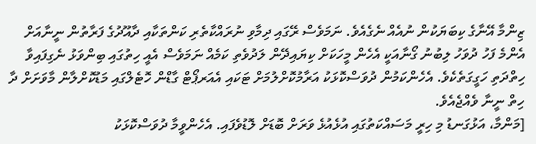ޒިންމާ އޭނާގެ ކިބަޔަކުން ނުއެއް ނެގެއެވެ. ނަމަވެސް ރޭގައި ދިމާވި ނުރައްކާތެރި ކަންތަކާއި ދާއޫދުގެ ފަރާތުން ނީނާއަށް އެންމެ ފަހު ދުވަހު ލިބުނު ގޯނާއަކީ އެހެން މީހަކަށް ކިޔައިދޭން ލަދުވެތި ކަމެއް ނަމަވެސް އެއީ ހިތުގައި ބިންވަޅު ނެގިފައިވާ ހިތްދަތި ހަގީގަތެކެވެ. އެހެންކަމުން ދުވަސްކޮޅަކު އަރާމުކޮށްލުމަށް ޓަކައި އެއަރޕޯޓް ގާޑްން ހޮޓެލްގައި މަޑުކޮށްލާން މާވަށަށް ދާ ހިތް ނީނާ ވެއްޖެއެވެ.
[މަންމާ، އަޅުގަނޑު މި ހިރީ މަސައްކަތުގައި އުޅެއުޅެ ވަރަށް ބޮޑަށް ލޮޑުވެފައި. އެހެންވީމާ ދުވަސްކޮޅަކު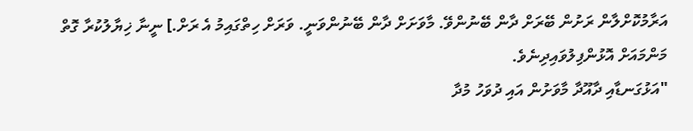އަރާމުކޮށްލާން ރަށުން ބޭރަށް ދާން ބޭނުންވޭ. މާވަށަށް ދާން ބޭނުންވަނީ. ވަރަށް ހިތްގައިމު އެ ރަށް.] ނީނާ ޚިޔާލުކުރާ ގޮތް މަންމައަށް އޮޅުންފިލުވައިދިނެވެ.
"އަޅުގަނޑާއި ދާއޫދާ މާވަށުން އައި ދުވަހު މުދާ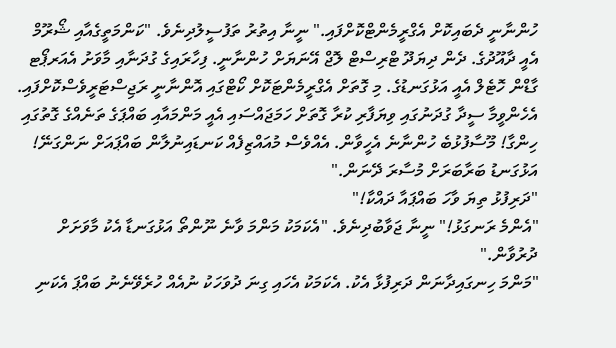ހުންނާނީ ދެބައިކޮށް އެގްރީމެންޓްކޮށްފައި." ނީނާ އިތުރު ތަފުސީލުދިނެވެ. "ކަންމަތީގެއާއި ޝޯރޫމް އެއީ ދާއޫދުގެ. ދެން ދިޔަދޫ ޓްރިސްޓް ލޮޖް އޭނަޔަށް ހުންނާނީ. ފިހާރައިގެ ގުދަނާއި މާވަށު އެއަރޕޯޓ ގާޑްން ހޮޓެލް އެއީ އަޅުގަނޑުގެ. މި ގޮތަށް އެގްރީމެންޓަކޮށް ކޯޓްގައި އޮންނާނީ ރަޖިސްޓަރީވެސްކޮށްފައި. އެހެންވީމާ ސީދާ ގުދަނުގައި ވިޔަފާރި ކުރާ ގޮތަށް ހަމަޖައްސައި އެއީ މަންމައާއި ބައްޕަގެ ތަނެއްގެ ގޮތުގައި ހިންގާ! މޫސާފުޅުބެ ހުންނާނެ އެހީވާން. އެއްވެސް މުއައްޒިފެއް ކަނޑައިނުލާން ބައްޕައަށް ނަންގަނޭ! އަޅުގަނޑު ބަރާބަރަށް މުސާރަ ދޭނަން."
"ދަރިފުޅު ތިޔަ ވާހަ ބައްޕައާ ދައްކާ!"
"އެންމެ ރަނގަޅު!" ނީނާ ޖަވާބުދިނެވެ. "އެކަމަކު މަންމަ ވާނެ ނޫންތޯ އަޅުގަނޑާ އެކު މާވަށަށް ދުރުވާން."
"މަންމަ ހިނގައިދާނަން ދަރިފުޅާ އެކު. އެކަމަކު އެހައި ގިނަ ދުވަހަކު ނުއެއް ހުރެވޭނެނު ބައްޕަ އެކަނި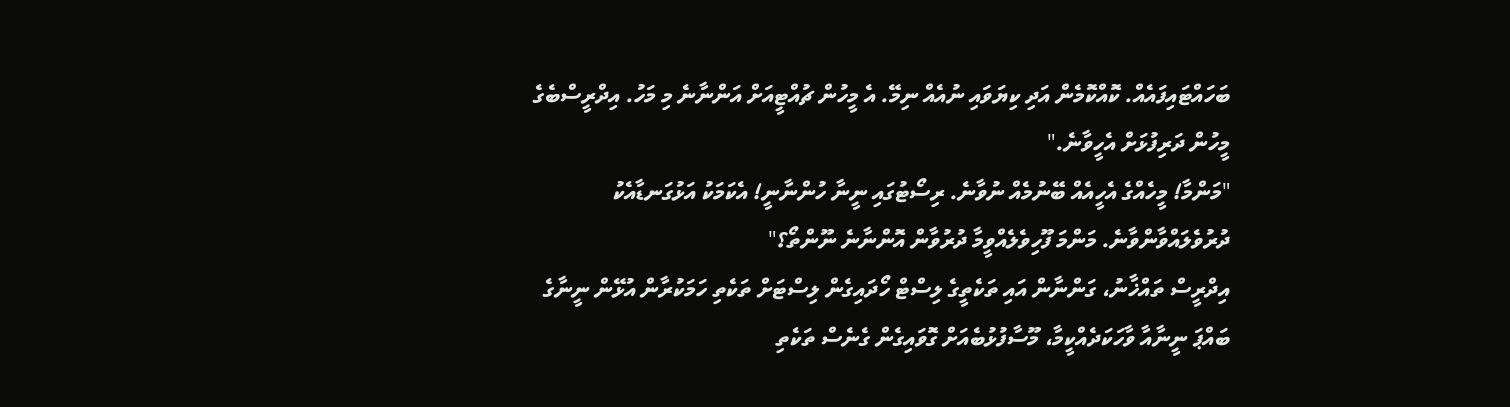ބަހައްޓައިފައެއް. ކޮއްކޮމެން އަދި ކިޔަވައި ނުއެއް ނިމޭ. އެ މީހުން ޗުއްޓީއަށް އަންނާނެ މި މަހު. އިދްރީސްބެގެ މީހުން ދަރިފުޅަށް އެހީވާނެ."
"މަންމާ! މީހެއްގެ އެހީއެއް ބޭނުމެއް ނުވާނެ. ރިސޯޓުގައި ނީނާ ހުންނާނީ! އެކަމަކު އަޅުގަނޑާއެކު ދުރުވެލައްވާންވާނެ. މަންމަ ފޫހިވެލެއްވީމާ ދުރުވާން އޮންނާނެ ނޫންތޯ؟"
އިދްރީސް ތައްޚާނު، ގަންނާން އައި ތަކެތީގެ ލިސްޓް ހޯދައިގެން ލިސްޓަށް ތަކެތި ހަމަކުރާން އުޅޭން ނީނާގެ ބައްޕަ ނީނާއާ ވާހަކަދެއްކީމާ، މޫސާފުޅުބެއަށް ގޮވައިގެން ގެނެސް ތަކެތި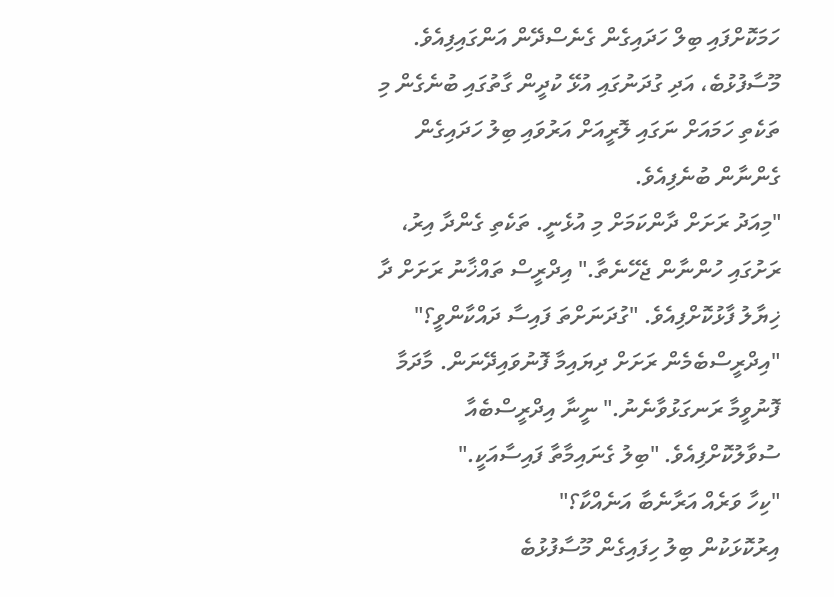ހަމަކޮށްފައި ބިލް ހަދައިގެން ގެނެސްދޭން އަންގައިފިއެވެ. މޫސާފުޅުބެ، އަދި ގުދަނުގައި އުޅޭ ކުދީން ގާތުގައި ބުނެގެން މި ތަކެތި ހަމައަށް ނަގައި ލޮރީއަށް އަރުވައި ބިލު ހަދައިގެން ގެންނާން ބުނެފިއެވެ.
"މިއަދު ރަށަށް ދާންކަމަށް މި އުޅެނީ. ތަކެތި ގެންދާ އިރު، ރަށުގައި ހުންނާން ޖެހޭނެތާ." އިދްރީސް ތައްޚާނު ރަށަށް ދާ ޚިޔާލު ފާޅުކޮށްފިއެވެ. "ގުދަނަށްތަ ފައިސާ ދައްކާންވީ؟"
"އިދްރީސްބެމެން ރަށަށް ދިޔައިމާ ފޮނުވައިދޭނަން. މާދަމާ ފޮނުވީމާ ރަނގަޅުވާނެނު." ނީނާ އިދްރީސްބެއާ ސުވާލުކޮށްފިއެވެ. "ބިލު ގެނައިމާތާ ފައިސާއަކީ."
"ކިހާ ވަރެއް އަރާނެބާ އަނެއްކާ؟"
އިރުކޮޅަކުން ބިލު ހިފައިގެން މޫސާފުޅުބެ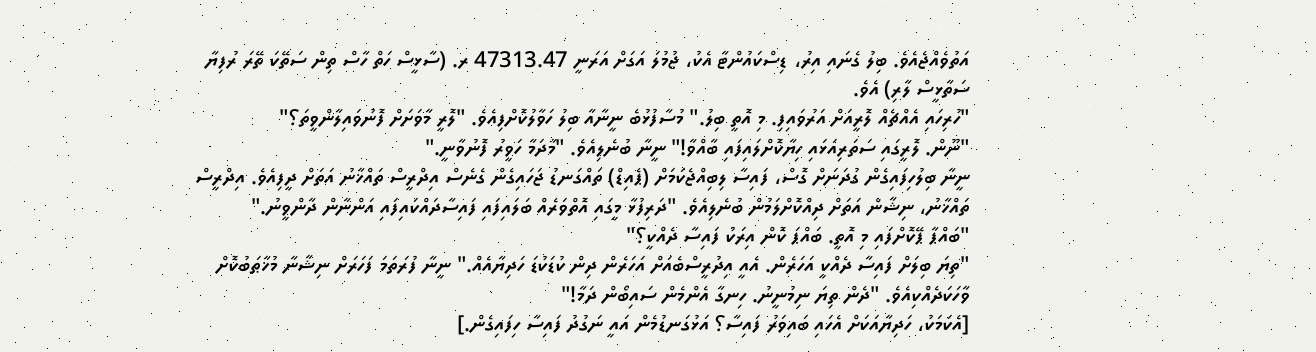އަތުވެއްޖެއެވެ. ބިލު ގެނައި އިރު، ޑިސްކައުންޓާ އެކު، ޖުމުލަ އަގަށް އަރަނީ 47313.47 ރ. (ސާޅީސް ހަތް ހާސް ތިން ސަތޭކަ ތޭރަ ރުފިޔާ ސަތާޅީސް ލާރި) އެވެ.
"ހުރިހައި އެއްޗެއް ލޮރީއަށް އަރުވައިފި. މި އޮތީ ބިލު." މުސާފުޅުބެ ނީނާއާ ބިލު ހަވާލުކޮށްފިއެވެ. "ލޮރީ މާވަށަށް ފޮނުވައިލާންވީތަ؟"
"ނޫން. ލޮރީގައި ސަތަރިއަޅައި ހިޔާކޮށްލައިފައި ބާއްވާ!" ނީނާ ބުނެލިއެވެ. "މާދަމާ ހަވީރު ފޮނުވާނީ."
ނީނާ ބިލުހިފައިގެން ގުދަނަށް ގޮސް، ފައިސާ ލިބިއްޖެކަމަށް (ޕެއިޑް) ތައްގަނޑު ޖަހައިގެން ގެނެސް އިދްރީސް ތައްޚާނު އަތަށް ދީފިއެވެ. އިދްރީސް ތައްޚާނު، ނިޝާން އަތަށް ދިއްކޮށްލަމުން ބުނެލިއެވެ. "ދަރިފުޅާ މީގައި އޮތްވަރެއް ބަލައިފައި ފައިސާދައްކައިފައި އަންނާން ދާންވީނު."
"ބައްޕާ ޕޭކޮށްފައި މި އޮތީ. ބައްޕަ ކޮން އިރަކު ފައިސާ ދެއްކީ؟"
"ތިޔަ ބިލަށް ފައިސާ ދެއްކީ އަހަރެން. އެއީ އިދުރީސްބެއަށް އަހަރެން ދިން ކުޑަކުޑަ ހަދިޔާއެއް." ނީނާ ފުރަތަމަ ފަހަރަށް ނިޝާނާ މުޚާޠަބުކޮށް ވާހަކަދެއްކިއެވެ. "ދެން ތިޔަ ނިމުނީނު. ހިނގާ އެންމެން ސައިބޯން ދަމާ!"
[އެކަމަކު، ހަދިޔާއަކަށް އެހައި ބައިވަރު ފައިސާ؟ އަޅުގަނޑުމެން އައީ ނަގުދު ފައިސާ ހިފައިގެން.]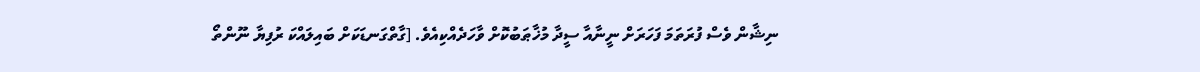ނިޝާން ވެސް ފުރަތަމަ ފަހަރަށް ނީނާއާ ސީދާ މުޚާޠަބުކޮށް ވާހަދެއްކިއެވެ. [ގާތްގަނޑަކަށް ބައިލައްކަ ރުފިޔާ ނޫންތޯ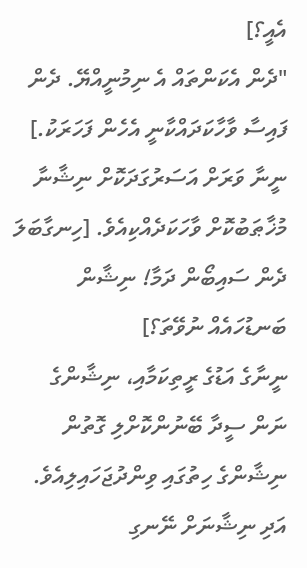އެއީ؟]
"ދެން އެކަންތައް އެ ނިމުނީއްޔޭ. ދެން ފައިސާ ވާހާކަދައްކާނީ އެހެން ފަހަރަކު.] ނީނާ ވަރަށް އަސަރުގަދަކޮށް ނިޝާނާ މުޚާޠަބުކޮށް ވާހަކަދެއްކިއެވެ. [ހިނގާބަލަ ދެން ސައިބޯން ދަމާ! ނިޝާން ބަނޑުހައެއް ނުވޭތަ؟]
ނީނާގެ އަޑުގެ ރީތިކަމާއި، ނިޝާންގެ ނަން ސީދާ ބޭނުންކޮށްލި ގޮތުން ނިޝާންގެ ހިތުގައި ވިންދުޖަހައިލިއެވެ. އަދި ނިޝާނަށް ނޭނގި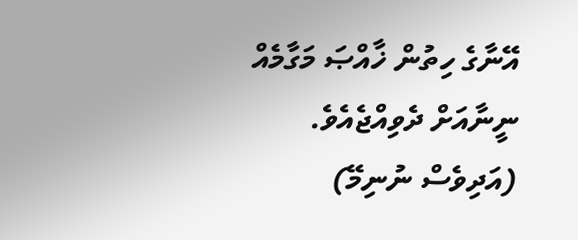އޭނާގެ ހިތުން ޚާއްޞަ މަގާމެއް ނީނާއަށް ދެވިއްޖެއެވެ. (އަދިވެސް ނުނިމޭ)